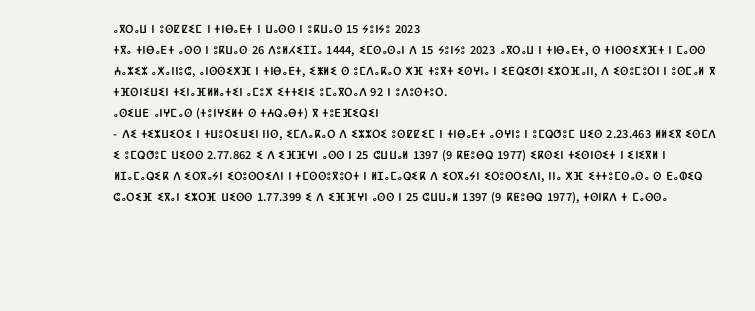ⴰⴳⵔⴰⵡ ⵏ ⵓⵙⵇⵇⵉⵎ ⵏ ⵜⵏⴱⴰⴹⵜ ⵏ ⵡⴰⵙⵙ ⵏ ⵓⴽⵡⴰⵙ 15 ⵢⵓⵏⵢⵓ 2023
ⵜⴳⴰ ⵜⵏⴱⴰⴹⵜ ⴰⵙⵙ ⵏ ⵓⴽⵡⴰⵙ 26 ⴷⵓⵍⵃⵉⵊⵊⴰ 1444, ⵉⵎⵙⴰⵙⴰⵏ ⴷ 15 ⵢⵓⵏⵢⵓ 2023 ⴰⴳⵔⴰⵡ ⵏ ⵜⵏⴱⴰⴹⵜ, ⵙ ⵜⵏⵙⵙⵉⵅⴼⵜ ⵏ ⵎⴰⵙⵙ ⵄⴰⵣⵉⵣ ⴰⵅⴰⵏⵏⵓⵛ, ⴰⵏⵙⵙⵉⵅⴼ ⵏ ⵜⵏⴱⴰⴹⵜ, ⵉⵥⵍⵉ ⵙ ⵓⵎⴷⴰⴽⴰⵔ ⵅⴼ ⵜⵓⴳⵜ ⵉⵙⵖⵏⴰ ⵏ ⵉⴹⵕⵉⵚⵏ ⵉⵣⵔⴼⴰⵏⵏ, ⴷ ⵉⵙⵓⵎⵓⵔⵏ ⵏ ⵓⵙⵎⴰⵍ ⴳ ⵜⴼⵙⵏⵉⵡⵉⵏ ⵜⵉⵏⴰⴼⵍⵍⴰⵜⵉⵏ ⴰⵎⵓⵅ ⵉⵜⵜⵉⵏⵉ ⵓⵎⴰⴳⵔⴰⴷ 92 ⵏ ⵓⴷⵓⵙⵜⵓⵔ.
ⴰⵙⵉⵡⴹ ⴰⵏⵖⵎⴰⵙ (ⵜⵓⵏⵖⵉⵍⵜ ⵙ ⵜⵄⵕⴰⴱⵜ) ⴳ ⵜⵓⴹⴼⵉⵕⵉⵏ
- ⴷⵉ ⵜⵉⵣⵡⵉⵔⵉ ⵏ ⵜⵡⵓⵔⵉⵡⵉⵏ ⵏⵏⵙ, ⵉⵎⴷⴰⴽⴰⵔ ⴷ ⵉⵣⵣⵔⵉ ⵓⵙⵇⵇⵉⵎ ⵏ ⵜⵏⴱⴰⴹⵜ ⴰⵙⵖⵏⵓ ⵏ ⵓⵎⵕⵚⵓⵎ ⵡⵉⵙ 2.23.463 ⵍⵍⵉⴳ ⵉⵙⵎⴷ ⵉ ⵓⵎⵕⵚⵓⵎ ⵡⵉⵙⵙ 2.77.862 ⵉ ⴷ ⵉⴼⴼⵖⵏ ⴰⵙⵙ ⵏ 25 ⵛⵡⵡⴰⵍ 1397 (9 ⴽⵟⵓⴱⵕ 1977) ⵉⴽⵙⵉⵏ ⵜⵉⵙⵏⵙⵉⵜ ⵏ ⵉⵏⵉⴳⵍ ⵏ ⵍⵊⴰⵎⴰⵕⵉⴽ ⴷ ⵉⵔⴳⴰⵢⵏ ⵉⵔⵓⵙⵔⵉⴷⵏ ⵏ ⵜⵎⵙⵙⵓⴳⵓⵔⵜ ⵏ ⵍⵊⴰⵎⴰⵕⵉⴽ ⴷ ⵉⵔⴳⴰⵢⵏ ⵉⵔⵓⵙⵔⵉⴷⵏ, ⵏⵏⴰ ⵅⴼ ⵉⵜⵜⵓⵎⵙⴰⵙⴰ ⵙ ⴹⴰⵀⵉⵕ ⵛⴰⵔⵉⴼ ⵉⴳⴰⵏ ⵉⵣⵔⴼ ⵡⵉⵙⵙ 1.77.399 ⵉ ⴷ ⵉⴼⴼⵖⵏ ⴰⵙⵙ ⵏ 25 ⵛⵡⵡⴰⵍ 1397 (9 ⴽⵟⵓⴱⵕ 1977), ⵜⵙⵏⴽⴷ ⵜ ⵎⴰⵙⵙⴰ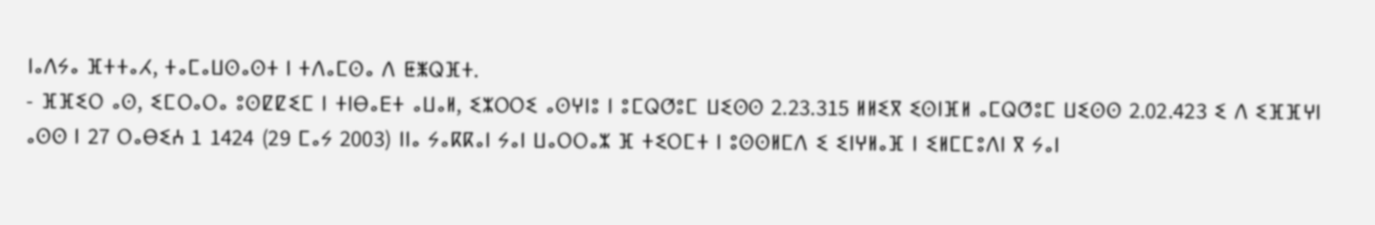ⵏⴰⴷⵢⴰ ⴼⵜⵜⴰⵃ, ⵜⴰⵎⴰⵡⵙⴰⵙⵜ ⵏ ⵜⴷⴰⵎⵙⴰ ⴷ ⵟⵥⵕⴼⵜ.
- ⴼⴼⵉⵔ ⴰⵙ, ⵉⵎⵔⴰⵔⴰ ⵓⵙⵇⵇⵉⵎ ⵏ ⵜⵏⴱⴰⴹⵜ ⴰⵡⴰⵍ, ⵉⵣⵔⵔⵉ ⴰⵙⵖⵏⵓ ⵏ ⵓⵎⵕⵚⵓⵎ ⵡⵉⵙⵙ 2.23.315 ⵍⵍⵉⴳ ⵉⵙⵏⴼⵍ ⴰⵎⵕⵚⵓⵎ ⵡⵉⵙⵙ 2.02.423 ⵉ ⴷ ⵉⴼⴼⵖⵏ ⴰⵙⵙ ⵏ 27 ⵔⴰⴱⵉⵄ 1 1424 (29 ⵎⴰⵢ 2003) ⵏⵏⴰ ⵢⴰⴽⴽⴰⵏ ⵢⴰⵏ ⵡⴰⵔⵔⴰⵣ ⴼ ⵜⵉⵔⵎⵜ ⵏ ⵓⵙⵙⵍⵎⴷ ⵉ ⵉⵏⵖⵍⴰⴼ ⵏ ⵉⵍⵎⵎⵓⴷⵏ ⴳ ⵢⴰⵏ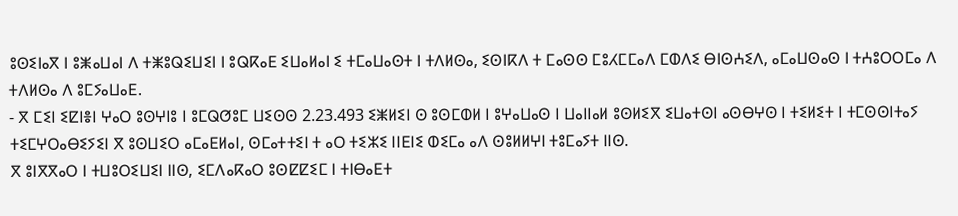ⵓⵙⵉⵏⴰⴳ ⵏ ⵓⵥⴰⵡⴰⵏ ⴷ ⵜⵥⵓⵕⵉⵡⵉⵏ ⵏ ⵓⵕⴽⴰⴹ ⵉⵡⴰⵍⴰⵏ ⵉ ⵜⵎⴰⵡⴰⵙⵜ ⵏ ⵜⴷⵍⵙⴰ, ⵉⵙⵏⴽⴷ ⵜ ⵎⴰⵙⵙ ⵎⵓⵃⵎⵎⴰⴷ ⵎⵀⴷⵉ ⴱⵏⵙⵄⵉⴷ, ⴰⵎⴰⵡⵙⴰⵙ ⵏ ⵜⵄⵓⵔⵔⵎⴰ ⴷ ⵜⴷⵍⵙⴰ ⴷ ⵓⵎⵢⴰⵡⴰⴹ.
- ⴳ ⵎⵉⵏ ⵉⵇⵏⴻⵏ ⵖⴰⵔ ⵓⵙⵖⵏⵓ ⵏ ⵓⵎⵕⵚⵓⵎ ⵡⵉⵙⵙ 2.23.493 ⵉⵥⵍⵉⵏ ⵙ ⵓⵙⵎⵀⵍ ⵏ ⵓⵖⴰⵡⴰⵙ ⵏ ⵡⴰⵏⵏⴰⵍ ⵓⵙⵍⵉⴳ ⵉⵡⴰⵜⵙⵏ ⴰⵙⴱⵖⵙ ⵏ ⵜⵉⵍⵉⵜ ⵏ ⵜⵎⵙⵙⵏⵜⴰⵢ ⵜⵉⵎⵖⵔⴰⴱⵉⵢⵉⵏ ⴳ ⵓⵙⵡⵉⵔ ⴰⵎⴰⴹⵍⴰⵏ, ⵙⵎⴰⵜⵜⵉⵏ ⵜ ⴰⵔ ⵜⵉⵣⵉ ⵏⵏⴹⵏⵉ ⵀⵉⵎⴰ ⴰⴷ ⵙⵓⵍⵍⵖⵏ ⵜⵓⵎⴰⵢⵜ ⵏⵏⵙ.
ⴳ ⵓⵏⴳⴳⴰⵔ ⵏ ⵜⵡⵓⵔⵉⵡⵉⵏ ⵏⵏⵙ, ⵉⵎⴷⴰⴽⴰⵔ ⵓⵙⵇⵇⵉⵎ ⵏ ⵜⵏⴱⴰⴹⵜ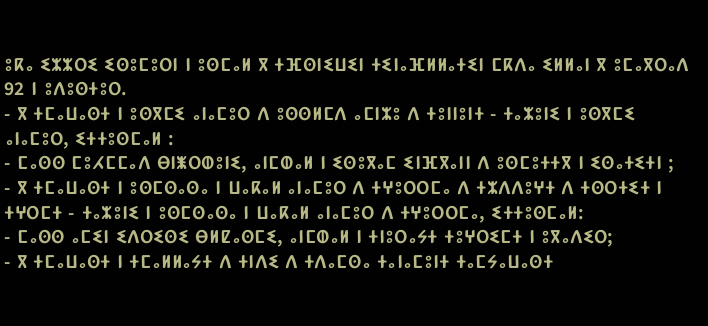ⵓⴽⴰ ⵉⵣⵣⵔⵉ ⵉⵙⵓⵎⵓⵔⵏ ⵏ ⵓⵙⵎⴰⵍ ⴳ ⵜⴼⵙⵏⵉⵡⵉⵏ ⵜⵉⵏⴰⴼⵍⵍⴰⵜⵉⵏ ⵎⴽⴷⴰ ⵉⵍⵍⴰⵏ ⴳ ⵓⵎⴰⴳⵔⴰⴷ 92 ⵏ ⵓⴷⵓⵙⵜⵓⵔ.
- ⴳ ⵜⵎⴰⵡⴰⵙⵜ ⵏ ⵓⵙⴳⵎⵉ ⴰⵏⴰⵎⵓⵔ ⴷ ⵓⵙⵙⵍⵎⴷ ⴰⵎⵏⵣⵓ ⴷ ⵜⵓⵏⵏⵓⵏⵜ - ⵜⴰⵣⵓⵏⵉ ⵏ ⵓⵙⴳⵎⵉ ⴰⵏⴰⵎⵓⵔ, ⵉⵜⵜⵓⵙⵎⴰⵍ :
- ⵎⴰⵙⵙ ⵎⵓⵃⵎⵎⴰⴷ ⴱⵏⵥⵔⵀⵓⵏⵉ, ⴰⵏⵎⵀⴰⵍ ⵏ ⵉⵙⵓⴳⴰⵎ ⵉⵏⴼⴳⴰⵏⵏ ⴷ ⵓⵙⵎⵓⵜⵜⴳ ⵏ ⵉⵙⴰⵜⵉⵜⵏ ;
- ⴳ ⵜⵎⴰⵡⴰⵙⵜ ⵏ ⵓⵙⵎⵙⴰⵙⴰ ⵏ ⵡⴰⴽⴰⵍ ⴰⵏⴰⵎⵓⵔ ⴷ ⵜⵖⵓⵔⵔⵎⴰ ⴷ ⵜⵣⴷⴷⵓⵖⵜ ⴷ ⵜⵙⵔⵜⵉⵜ ⵏ ⵜⵖⵔⵎⵜ - ⵜⴰⵣⵓⵏⵉ ⵏ ⵓⵙⵎⵙⴰⵙⴰ ⵏ ⵡⴰⴽⴰⵍ ⴰⵏⴰⵎⵓⵔ ⴷ ⵜⵖⵓⵔⵔⵎⴰ, ⵉⵜⵜⵓⵙⵎⴰⵍ:
- ⵎⴰⵙⵙ ⴰⵎⵉⵏ ⵉⴷⵔⵉⵙⵉ ⴱⵍⵇⴰⵙⵎⵉ, ⴰⵏⵎⵀⴰⵍ ⵏ ⵜⵏⵓⵔⴰⵢⵜ ⵜⵓⵖⵔⵉⵎⵜ ⵏ ⵓⴳⴰⴷⵉⵔ;
- ⴳ ⵜⵎⴰⵡⴰⵙⵜ ⵏ ⵜⵎⴰⵍⵍⴰⵢⵜ ⴷ ⵜⵏⴷⵉ ⴷ ⵜⴷⴰⵎⵙⴰ ⵜⴰⵏⴰⵎⵓⵏⵜ ⵜⴰⵎⵢⴰⵡⴰⵙⵜ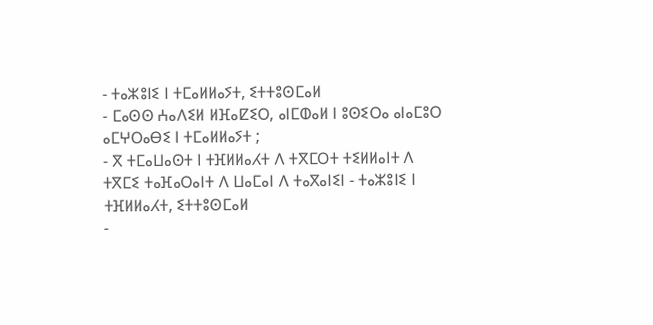- ⵜⴰⵣⵓⵏⵉ ⵏ ⵜⵎⴰⵍⵍⴰⵢⵜ, ⵉⵜⵜⵓⵙⵎⴰⵍ
- ⵎⴰⵙⵙ ⵄⴰⴷⵉⵍ ⵍⴼⴰⵇⵉⵔ, ⴰⵏⵎⵀⴰⵍ ⵏ ⵓⵙⵉⵔⴰ ⴰⵏⴰⵎⵓⵔ ⴰⵎⵖⵔⴰⴱⵉ ⵏ ⵜⵎⴰⵍⵍⴰⵢⵜ ;
- ⴳ ⵜⵎⴰⵡⴰⵙⵜ ⵏ ⵜⴼⵍⵍⴰⵃⵜ ⴷ ⵜⴳⵎⵔⵜ ⵜⵉⵍⵍⴰⵏⵜ ⴷ ⵜⴳⵎⵉ ⵜⴰⴼⴰⵔⴰⵏⵜ ⴷ ⵡⴰⵎⴰⵏ ⴷ ⵜⴰⴳⴰⵏⵉⵏ - ⵜⴰⵣⵓⵏⵉ ⵏ ⵜⴼⵍⵍⴰⵃⵜ, ⵉⵜⵜⵓⵙⵎⴰⵍ
-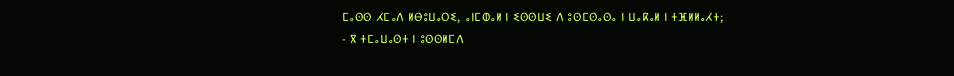ⵎⴰⵙⵙ ⵃⵎⴰⴷ ⵍⴱⵓⵡⴰⵔⵉ, ⴰⵏⵎⵀⴰⵍ ⵏ ⵉⵙⵙⵡⵉ ⴷ ⵓⵙⵎⵙⴰⵙⴰ ⵏ ⵡⴰⴽⴰⵍ ⵏ ⵜⴼⵍⵍⴰⵃⵜ;
- ⴳ ⵜⵎⴰⵡⴰⵙⵜ ⵏ ⵓⵙⵙⵍⵎⴷ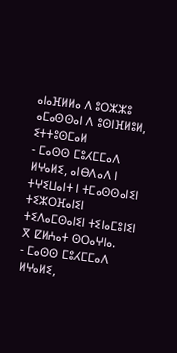ⴰⵏⴰⴼⵍⵍⴰ ⴷ ⵓⵔⵣⵣⵓ ⴰⵎⴰⵙⵙⴰⵏ ⴷ ⵓⵙⵏⴼⵍⵓⵍ, ⵉⵜⵜⵓⵙⵎⴰⵍ
- ⵎⴰⵙⵙ ⵎⵓⵃⵎⵎⴰⴷ ⵍⵖⴰⵍⵉ, ⴰⵏⴱⴷⴰⴷ ⵏ ⵜⵖⵉⵡⴰⵏⵜ ⵏ ⵜⵎⴰⵙⵙⴰⵏⵉⵏ ⵜⵉⵣⵔⴼⴰⵏⵉⵏ ⵜⵉⴷⴰⵎⵙⴰⵏⵉⵏ ⵜⵉⵏⴰⵎⵓⵏⵉⵏ ⴳ ⵇⵍⵄⴰⵜ ⵙⵔⴰⵖⵏⴰ.
- ⵎⴰⵙⵙ ⵎⵓⵃⵎⵎⴰⴷ ⵍⵖⴰⵍⵉ,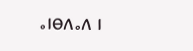ⴰⵏⴱⴷⴰⴷ ⵏ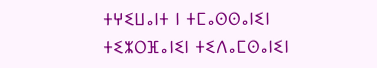ⵜⵖⵉⵡⴰⵏⵜ ⵏ ⵜⵎⴰⵙⵙⴰⵏⵉⵏ ⵜⵉⵣⵔⴼⴰⵏⵉⵏ ⵜⵉⴷⴰⵎⵙⴰⵏⵉⵏ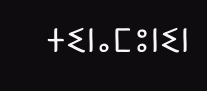ⵜⵉⵏⴰⵎⵓⵏⵉⵏ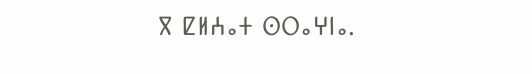ⴳ ⵇⵍⵄⴰⵜ ⵙⵔⴰⵖⵏⴰ.